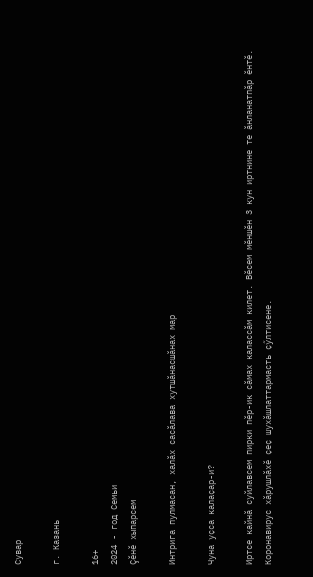Сувар

г. Казань

16+
2024 - год Семьи
Çӗнӗ хыпарсем

Интрига пулмасан, халăх сасăлава хутшăнасшăнах мар

Чуна уҫса калаҫар-и?

Иртсе кайнӑ суйлавсем пирки пӗр-ик сӑмах калассӑм килет. Вӗсем мӗншӗн 3 кун иртнине те ăнланатпăр ӗнтӗ. Коронавирус хӑрушлӑхӗ ҫеҫ шухӑшлаттармасть ҫӳлтисене.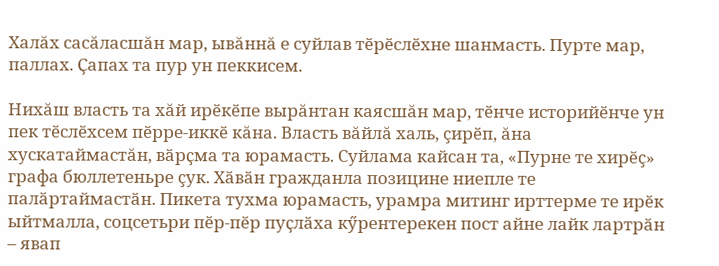Халăх сасăласшăн мар, ывăннă е суйлав тӗрӗслӗхне шанмасть. Пурте мар, паллах. Ҫапах та пур ун пеккисем.

Нихăш власть та хăй ирӗкӗпе вырăнтан каясшăн мар, тӗнче историйӗнче ун пек тӗслӗхсем пӗрре-иккӗ кăна. Власть вăйлă халь, çирӗп, ăна хускатаймастăн, вӑрҫма та юрамасть. Суйлама кайсан та, «Пурне те хирӗç» графа бюллетеньре çук. Хӑвӑн гражданла позицине ниепле те палӑртаймастӑн. Пикета тухма юрамасть, урамра митинг ирттерме те ирӗк ыйтмалла, соцсетьри пӗр-пӗр пуҫлӑха кӳрентерекен пост айне лайк лартрӑн – явап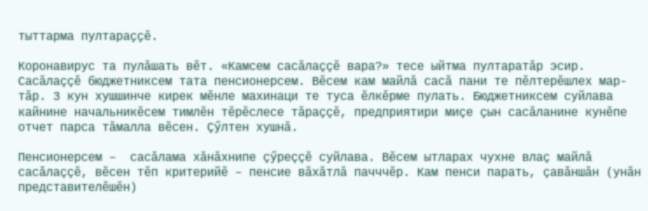тыттарма пултараҫҫӗ.

Коронавирус та пулăшать вӗт. «Камсем сасăлаççӗ вара?» тесе ыйтма пултаратăр эсир. Сасăлаççӗ бюджетниксем тата пенсионерсем. Вӗсем кам майлă сасă пани те пӗлтерӗшлех мар-тăр. 3 кун хушшинче кирек мӗнле махинаци те туса ӗлкӗрме пулать. Бюджетниксем суйлава кайнине начальникӗсем тимлӗн тӗрӗслесе тăраççӗ, предприятири миçе çын сасăланине кунӗпе отчет парса тăмалла вӗсен. Çӳлтен хушнă.

Пенсионерсем –  сасăлама хăнăхнипе çӳреççӗ суйлава. Вӗсем ытларах чухне влаç майлă сасăлаççӗ, вӗсен тӗп критерийӗ – пенсие вăхăтлă пачччӗр. Кам пенси парать, çавăншăн (унăн представителӗшӗн)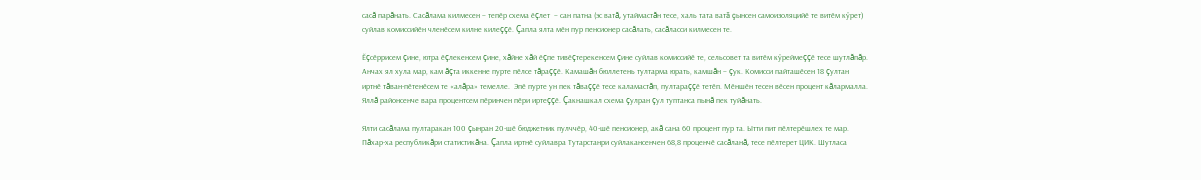сасă парăнать. Сасăлама килмесен – тепӗр схема ӗçлет  – сан патна (эс ватă, утаймастăн тесе, халь тата ватă çынсен самоизоляцийӗ те витӗм кӳрет) суйлав комиссийӗн членӗсем килне килеççӗ. Çапла ялта мӗн пур пенсионер сасăлать, сасăласси килмесен те.

Ӗçсӗррисем çине, ютра ӗçлекенсем çине, хăйне хăй ӗçпе тивӗçтерекенсем çине суйлав комиссийӗ те, сельсовет та витӗм кӳреймеççӗ тесе шутлăпăр. Анчах ял хула мар, кам ăçта иккенне пурте пӗлсе тăраççӗ. Камашăн бюллетень тултарма юрать, камшăн – çук. Комисси пайташӗсен 18 çултан иртнӗ тăван-пӗтенӗсем те «алăра» темелле.  Эпӗ пурте ун пек тăваççӗ тесе каламастăп, пултараççӗ тетӗп. Мӗншӗн тесен вӗсен процент кăлармалла. Яллă районсенче вара процентсем пӗринчен пӗри иртеççӗ. Çакнашкал схема çулран çул туптанса пынă пек туйăнать.

Ялти сасăлама пултаракан 100 çынран 20-шӗ бюджетник пулччӗр, 40-шӗ пенсионер, акă сана 60 процент пур та. Ытти пит пӗлтерӗшлех те мар. Пăхар-ха республикăри статистикăна. Çапла иртнӗ суйлавра Тутарстанри суйлакансенчен 68,8 проценчӗ сасăланă, тесе пӗлтерет ЦИК. Шутласа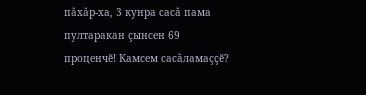пăхăр-ха, 3 кунра сасă пама пултаракан çынсен 69 проценчӗ! Камсем сасăламаççӗ?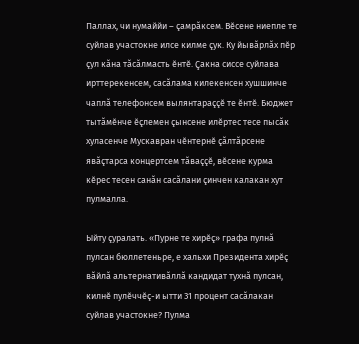Паллах, чи нумаййи – çамрăксем. Вӗсене ниепле те суйлав участокне илсе килме çук. Ку йывăрлăх пӗр çул кăна тăсăлмасть ӗнтӗ. Çакна сиссе суйлава ирттерекенсем, сасăлама килекенсен хушшинче чаплă телефонсем вылянтараççӗ те ӗнтӗ. Бюджет тытăмӗнче ӗçлемен çынсене илӗртес тесе пысăк хуласенче Мускавран чӗнтернӗ çăлтăрсене явăçтарса концертсем тăваççӗ, вӗсене курма кӗрес тесен санăн сасăлани çинчен калакан хут пулмалла.

Ыйту çуралать. «Пурне те хирӗç» графа пулнă пулсан бюллетеньре, е хальхи Президента хирӗç вăйлă альтернативăллă кандидат тухнă пулсан, килнӗ пулӗччӗç-и ытти 31 процент сасăлакан суйлав участокне? Пулма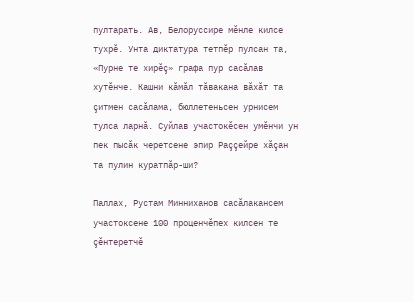пултарать. Ав, Белоруссире мӗнле килсе тухрӗ. Унта диктатура тетпӗр пулсан та, «Пурне те хирӗç» графа пур сасăлав хутӗнче. Кашни кăмăл тăвакана вăхăт та çитмен сасăлама, бюллетеньсен урнисем тулса ларнă. Суйлав участокӗсен умӗнчи ун пек пысăк черетсене эпир Раççейре хăçан та пулин куратпăр-ши?

Паллах, Рустам Минниханов сасăлакансем  участоксене 100 проценчӗпех килсен те çӗнтеретчӗ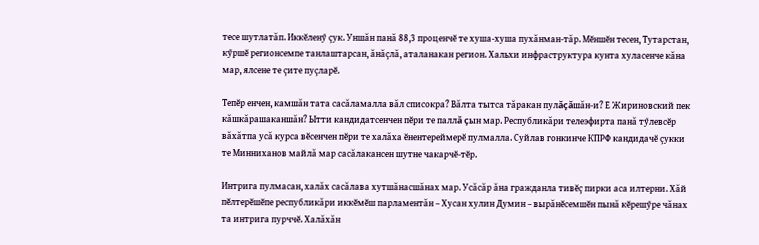тесе шутлатăп. Иккӗленӳ çук. Уншăн панă 88,3 проценчӗ те хуша-хуша пухăнман-тăр. Мӗншӗн тесен, Тутарстан, кӳршӗ регионсемпе танлаштарсан, ăнăçлă, аталанакан регион. Хальхи инфраструктура кунта хуласенче кăна мар, ялсене те çите пуçларӗ.

Тепӗр енчен, камшăн тата сасăламалла вăл списокра? Вăлта тытса тăракан пулăçăшăн-и? Е Жириновский пек кăшкăрашаканшăн? Ытти кандидатсенчен пӗри те паллă çын мар. Республикăри телеэфирта панă тӳлевсӗр вăхăтпа усă курса вӗсенчен пӗри те халăха ӗнентереймерӗ пулмалла. Суйлав гонкинче КПРФ кандидачӗ çукки те Минниханов майлă мар сасăлакансен шутне чакарчӗ-тӗр.

Интрига пулмасан, халăх сасăлава хутшăнасшăнах мар. Усăсăр ăна гражданла тивӗç пирки аса илтерни. Хăй пӗлтерӗшӗпе республикăри иккӗмӗш парламентăн – Хусан хулин Думин – вырăнӗсемшӗн пынă кӗрешӳре чăнах та интрига пурччӗ. Халăхăн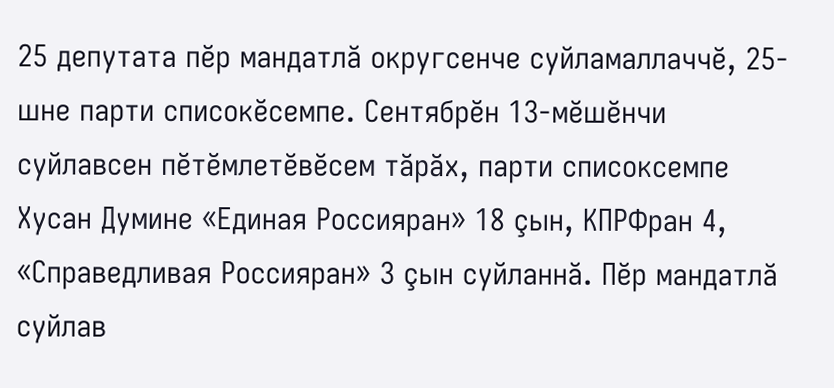25 депутата пӗр мандатлă округсенче суйламаллаччӗ, 25-шне парти списокӗсемпе. Сентябрӗн 13-мӗшӗнчи суйлавсен пӗтӗмлетӗвӗсем тăрăх, парти списоксемпе Хусан Думине «Единая Россияран» 18 çын, КПРФран 4, «Справедливая Россияран» 3 çын суйланнă. Пӗр мандатлă суйлав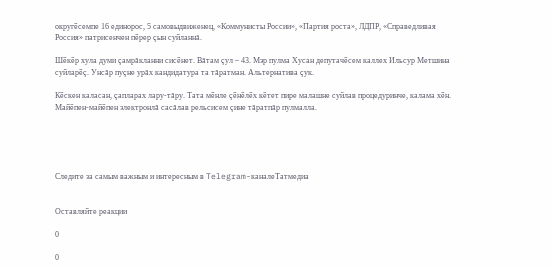округӗсемпе 16 единорос, 5 самовыдвиженец, «Коммунисты России», «Партия роста», ЛДПР, «Справедливая Россия» патрисенчен пӗрер çын суйланнă.

Шӗкӗр хула думи çамрăкланни сисӗнет. Вăтам çул – 43. Мэр пулма Хусан депутачӗсем каллех Ильсур Метшина суйларӗç. Унсăр пуçне урăх кандидатура та тăратман. Альтернатива çук.

Кӗскен каласан, çапларах лару-тăру. Тата мӗнле çӗнӗлӗх кӗтет пире малашне суйлав процедуринче, калама хӗн. Майӗпен-майӗпен электронлă сасăлав рельсисем çине тăратпăр пулмалла.





Следите за самым важным и интересным в Telegram-каналеТатмедиа


Оставляйте реакции

0

0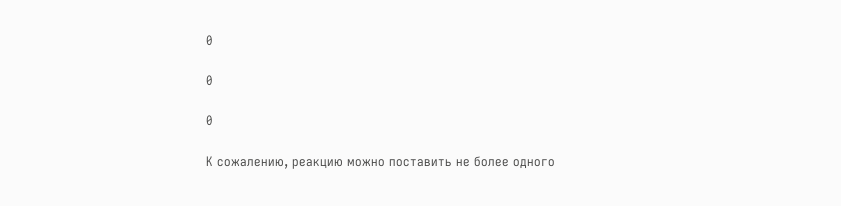0

0

0

К сожалению, реакцию можно поставить не более одного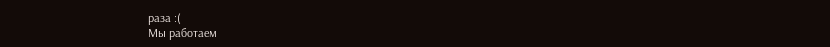раза :(
Мы работаем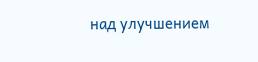над улучшением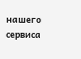нашего сервиса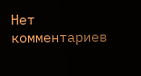Нет комментариев